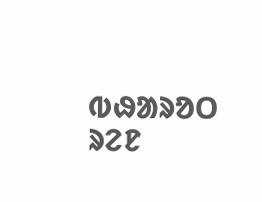ᱵᱷᱟᱨᱚᱛ ᱨᱮᱱ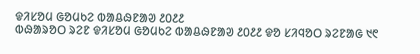ᱫᱤᱥᱚᱢ ᱜᱚᱢᱠᱮ ᱵᱟᱪᱷᱱᱟᱣ ᱒᱐᱒᱒
ᱵᱷᱟᱨᱚᱛ ᱨᱮᱱ ᱫᱤᱥᱚᱢ ᱜᱚᱢᱠᱮ ᱵᱟᱪᱷᱱᱟᱣ ᱒᱐᱒᱒ ᱫᱚ ᱥᱤᱧᱚᱛ ᱨᱮᱱᱟᱜ ᱑᱖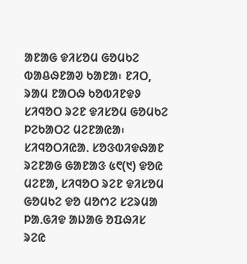ᱟᱱᱟᱜ ᱫᱤᱥᱚᱢ ᱜᱚᱢᱠᱮ ᱵᱟᱪᱷᱱᱟᱣ ᱠᱟᱱᱟ᱾ ᱱᱤᱛ, ᱨᱟᱢ ᱱᱟᱛᱷ ᱠᱚᱵᱤᱱᱫᱽ ᱥᱤᱧᱚᱛ ᱨᱮᱱ ᱫᱤᱥᱚᱢ ᱜᱚᱢᱠᱮ ᱞᱮᱠᱟᱛᱮ ᱢᱮᱱᱟᱭᱟ᱾ ᱥᱤᱧᱚᱛᱤᱭᱟᱹ ᱥᱚᱝᱵᱤᱫᱷᱟᱱ ᱨᱮᱱᱟᱜ ᱜᱟᱱᱟᱝ ᱕᱖(᱑) ᱫᱚᱭ ᱢᱮᱱᱟ, ᱥᱤᱧᱚᱛ ᱨᱮᱱ ᱫᱤᱥᱚᱢ ᱜᱚᱢᱠᱮ ᱫᱚ ᱢᱚᱬᱮ ᱥᱮᱨᱢᱟ ᱞᱟᱹᱜᱤᱫ ᱟᱡᱟᱜ ᱚᱯᱷᱤᱥ ᱨᱮᱭ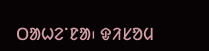ᱛᱟᱦᱮᱸᱱᱟ᱾ ᱫᱤᱥᱚᱢ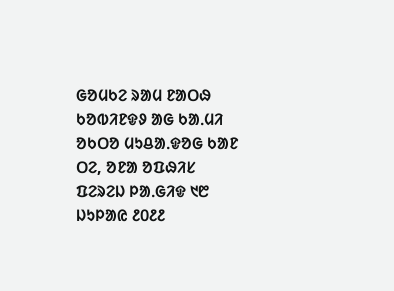ᱜᱚᱢᱠᱮ ᱨᱟᱢ ᱱᱟᱛᱷ ᱠᱚᱵᱤᱱᱫᱽ ᱟᱜ ᱠᱟᱹᱢᱤ ᱚᱠᱛᱚ ᱢᱩᱪᱟᱹᱫᱚᱜ ᱠᱟᱱ ᱛᱮ, ᱚᱱᱟ ᱚᱯᱷᱤᱥ ᱯᱮᱨᱮᱡ ᱞᱟᱹᱜᱤᱫ ᱑᱘ ᱡᱩᱞᱟᱭ ᱒᱐᱒᱒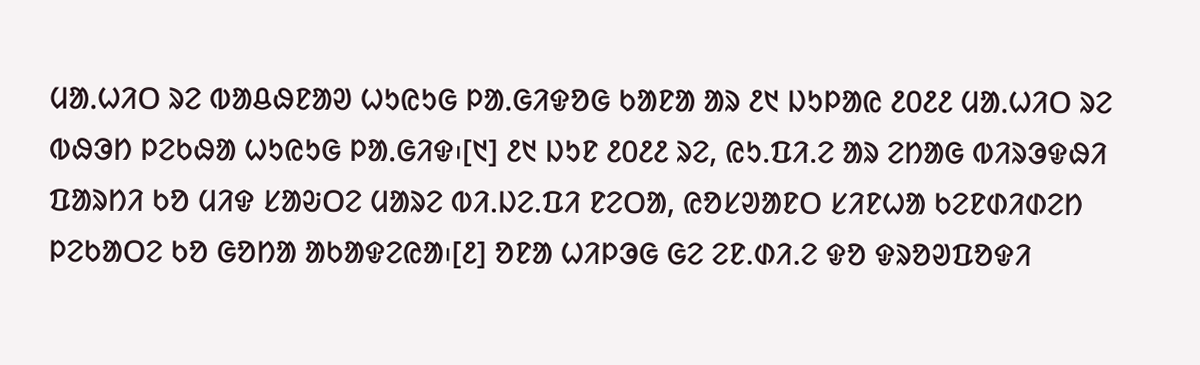ᱢᱟᱹᱦᱤᱛ ᱨᱮ ᱵᱟᱪᱷᱱᱟᱣ ᱦᱩᱭᱩᱜ ᱞᱟᱹᱜᱤᱫᱚᱜ ᱠᱟᱱᱟ ᱟᱨ ᱒᱑ ᱡᱩᱞᱟᱭ ᱒᱐᱒᱒ ᱢᱟᱹᱦᱤᱛ ᱨᱮ ᱵᱷᱳᱴ ᱞᱮᱠᱷᱟ ᱦᱩᱭᱩᱜ ᱞᱟᱹᱜᱤᱫ᱾[᱑] ᱒᱑ ᱡᱩᱱ ᱒᱐᱒᱒ ᱨᱮ, ᱭᱩ.ᱯᱤ.ᱮ ᱟᱨ ᱮᱴᱟᱜ ᱵᱤᱨᱳᱫᱷᱤ ᱯᱟᱨᱴᱤ ᱠᱚ ᱢᱤᱫ ᱥᱟᱶᱛᱮ ᱢᱟᱨᱮ ᱵᱤ.ᱡᱮ.ᱯᱤ ᱱᱮᱛᱟ, ᱭᱚᱥᱣᱟᱱᱛ ᱥᱤᱱᱦᱟ ᱠᱮᱱᱰᱤᱰᱮᱴ ᱞᱮᱠᱟᱛᱮ ᱠᱚ ᱜᱚᱴᱟ ᱟᱠᱟᱫᱮᱭᱟ᱾[᱒] ᱚᱱᱟ ᱦᱤᱞᱳᱜ ᱜᱮ ᱮᱱ.ᱰᱤ.ᱮ ᱫᱚ ᱫᱨᱚᱣᱯᱚᱫᱤ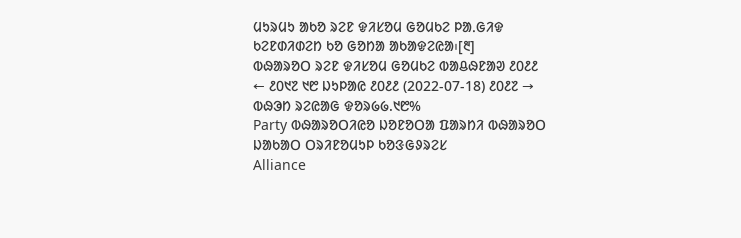ᱢᱩᱨᱢᱩ ᱟᱠᱚ ᱨᱮᱱ ᱫᱤᱥᱚᱢ ᱜᱚᱢᱠᱮ ᱞᱟᱹᱜᱤᱫ ᱠᱮᱱᱰᱤᱰᱮᱴ ᱠᱚ ᱜᱚᱴᱟ ᱟᱠᱟᱫᱮᱭᱟ᱾[᱓]
ᱵᱷᱟᱨᱚᱛ ᱨᱮᱱ ᱫᱤᱥᱚᱢ ᱜᱚᱢᱠᱮ ᱵᱟᱪᱷᱱᱟᱣ ᱒᱐᱒᱒
← ᱒᱐᱑᱗ ᱑᱘ ᱡᱩᱞᱟᱭ ᱒᱐᱒᱒ (2022-07-18) ᱒᱐᱒᱗ →
ᱵᱷᱳᱴ ᱨᱮᱭᱟᱜ ᱫᱚᱨ᱙᱙.᱑᱘%
Party ᱵᱷᱟᱨᱚᱛᱤᱭᱚ ᱡᱚᱱᱚᱛᱟ ᱯᱟᱨᱴᱤ ᱵᱷᱟᱨᱚᱛ ᱡᱟᱠᱟᱛ ᱛᱨᱤᱱᱚᱢᱩᱞ ᱠᱚᱝᱜᱽᱨᱮᱥ
Alliance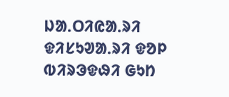ᱡᱟᱹᱛᱤᱭᱟᱹᱨᱤ ᱫᱤᱥᱩᱣᱟᱹᱨᱤ ᱫᱚᱞ ᱵᱤᱨᱳᱫᱷᱤ ᱜᱩᱴ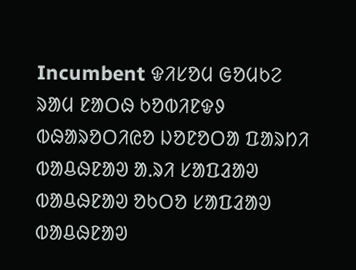Incumbent ᱫᱤᱥᱚᱢ ᱜᱚᱢᱠᱮ
ᱨᱟᱢ ᱱᱟᱛᱷ ᱠᱚᱵᱤᱱᱫᱽ
ᱵᱷᱟᱨᱚᱛᱤᱭᱚ ᱡᱚᱱᱚᱛᱟ ᱯᱟᱨᱴᱤ
ᱵᱟᱪᱷᱱᱟᱣ ᱟᱹᱨᱤ ᱥᱟᱯᱲᱟᱣ
ᱵᱟᱪᱷᱱᱟᱣ ᱚᱠᱛᱚ ᱥᱟᱯᱲᱟᱣ
ᱵᱟᱪᱷᱱᱟᱣ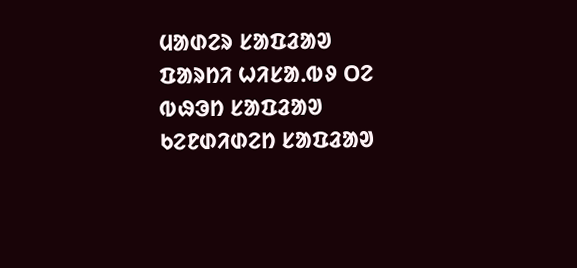ᱢᱟᱰᱮᱨ ᱥᱟᱯᱲᱟᱣ
ᱯᱟᱨᱴᱤ ᱦᱤᱥᱟᱹᱵᱽ ᱛᱮ ᱵᱷᱳᱴ ᱥᱟᱯᱲᱟᱣ
ᱠᱮᱱᱰᱤᱰᱮᱴ ᱥᱟᱯᱲᱟᱣ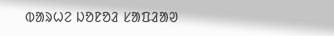ᱵᱟᱨᱦᱮ ᱡᱚᱱᱚᱲ ᱥᱟᱯᱲᱟᱣ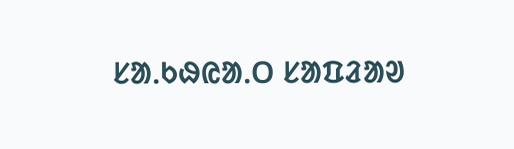ᱥᱟᱹᱠᱷᱭᱟᱹᱛ ᱥᱟᱯᱲᱟᱣ